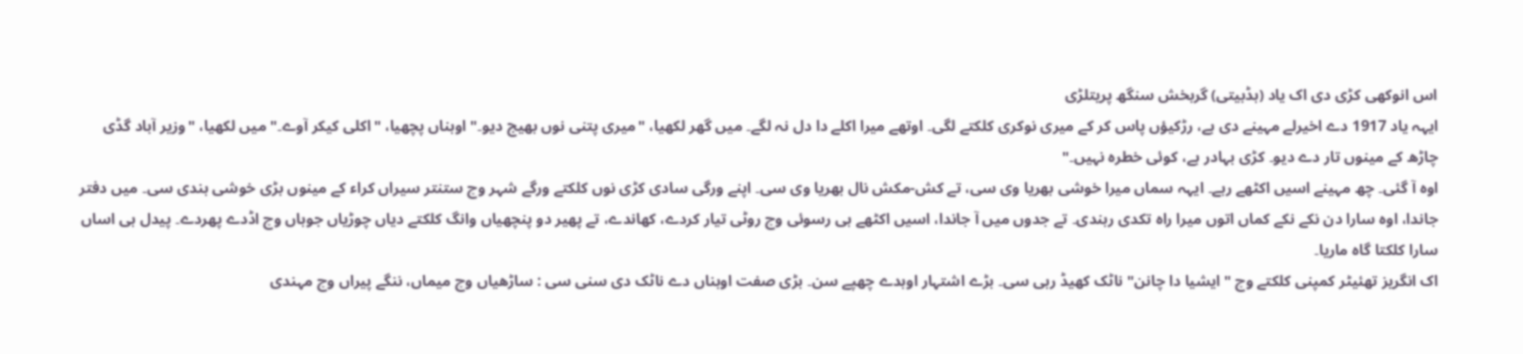اس انوکھی کڑی دی اک یاد (ہڈبیتی) گربخش سنگھ پریتلڑی
ایہہ یاد 1917 دے اخیرلے مہینے دی ہے، رڑکیؤں پاس کر کے میری نوکری کلکتے لگی۔ اوتھے میرا اکلے دا دل نہ لگے۔ میں گھر لکھیا، "میری پتنی نوں بھیج دیو۔" اوہناں پچھیا، "اکلی کیکر آوے۔" میں لکھیا، "وزیر آباد گڈی چاڑھ کے مینوں تار دے دیو۔ کڑی بہادر ہے، کوئی خطرہ نہیں۔"
اوہ آ گئی۔ چھ مہینے اسیں اکٹھے رہے۔ ایہہ سماں میرا خوشی بھریا وی سی، تے کش-مکش نال بھریا وی سی۔ اپنے ورگی سادی کڑی نوں کلکتے ورگے شہر وچ ستنتر سیراں کراء کے مینوں بڑی خوشی ہندی سی۔ میں دفتر جاندا، اوہ سارا دن نکے نکے کماں اتوں میرا راہ تکدی رہندی۔ تے جدوں میں آ جاندا، اسیں اکٹھے ہی رسوئی وچ روٹی تیار کردے، کھاندے، تے پھیر دو پنچھیاں وانگ کلکتے دیاں چوڑیاں جوہاں وچ اڈدے پھردے۔ پیدل ہی اساں سارا کلکتا گاہ ماریا۔
اک انگریز تھئیٹر کمپنی کلکتے وچ "ایشیا دا چانن" ناٹک کھیڈ رہی سی۔ بڑے اشتہار اوہدے چھپے سن۔ بڑی صفت اوہناں دے ناٹک دی سنی سی : ساڑھیاں وچ میماں، ننگے پیراں وچ مہندی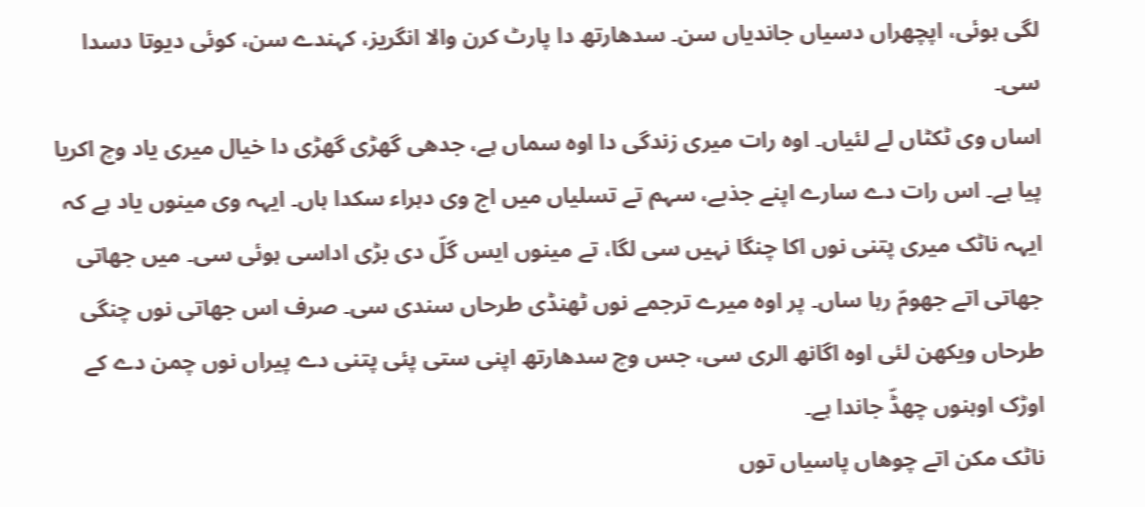لگی ہوئی، اپچھراں دسیاں جاندیاں سن۔ سدھارتھ دا پارٹ کرن والا انگریز، کہندے سن، کوئی دیوتا دسدا سی۔
اساں وی ٹکٹاں لے لئیاں۔ اوہ رات میری زندگی دا اوہ سماں ہے، جدھی گھڑی گھڑی دا خیال میری یاد وچ اکریا پیا ہے۔ اس رات دے سارے اپنے جذبے، سہم تے تسلیاں میں اج وی دہراء سکدا ہاں۔ ایہہ وی مینوں یاد ہے کہ ایہہ ناٹک میری پتنی نوں اکا چنگا نہیں سی لگا، تے مینوں ایس گلّ دی بڑی اداسی ہوئی سی۔ میں جھاتی جھاتی اتے جھومّ رہا ساں۔ پر اوہ میرے ترجمے نوں ٹھنڈی طرحاں سندی سی۔ صرف اس جھاتی نوں چنگی طرحاں ویکھن لئی اوہ اگانھ الری سی، جس وچ سدھارتھ اپنی ستی پئی پتنی دے پیراں نوں چمن دے کے اوڑک اوہنوں چھڈّ جاندا ہے۔
ناٹک مکن اتے چوھاں پاسیاں توں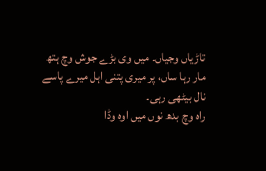تاڑیاں وجیاں۔ میں وی بڑے جوش وچ ہتھ مار رہا ساں، پر میری پتنی اہل میرے پاسے نال بیٹھی رہی۔
راہ وچ بدھ نوں میں اوہ وڈا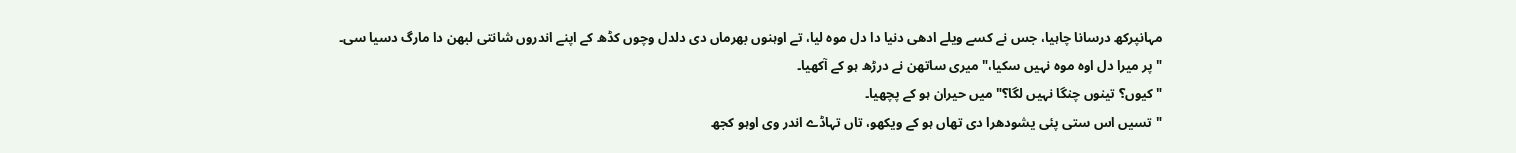مہانپرکھ درسانا چاہیا، جس نے کسے ویلے ادھی دنیا دا دل موہ لیا، تے اوہنوں بھرماں دی دلدل وچوں کڈھ کے اپنے اندروں شانتی لبھن دا مارگ دسیا سی۔
"پر میرا دل اوہ موہ نہیں سکیا،" میری ساتھن نے درڑھ ہو کے آکھیا۔
"کیوں؟ تینوں چنگا نہیں لگا؟" میں حیران ہو کے پچھیا۔
"تسیں اس ستی پئی یشودھرا دی تھاں ہو کے ویکھو، تاں تہاڈے اندر وی اوہو کجھ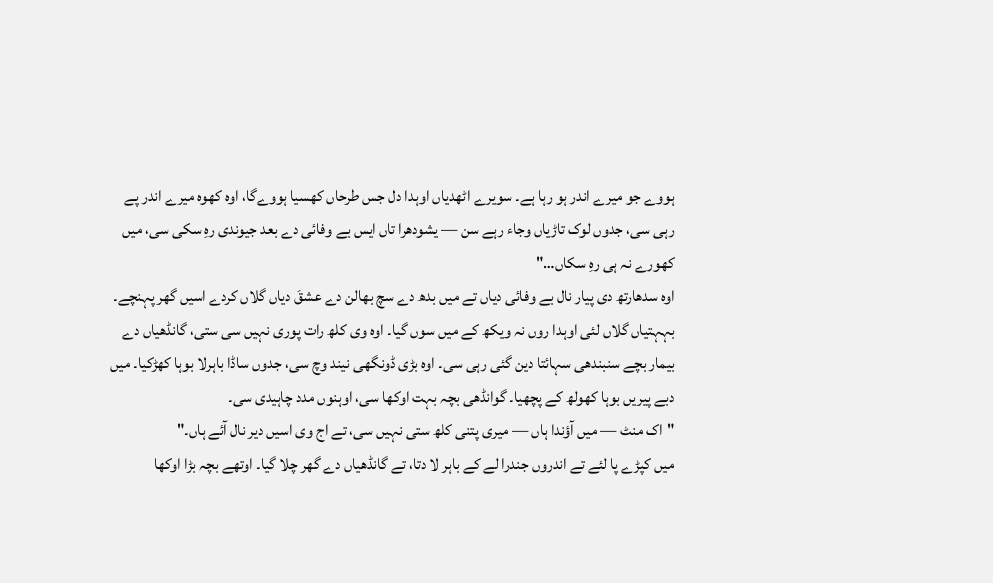ہووے جو میرے اندر ہو رہا ہے۔ سویرے اٹھدیاں اوہدا دل جس طرحاں کھسیا ہووےگا، اوہ کھوہ میرے اندر پے رہی سی، جدوں لوک تاڑیاں وجاء رہے سن — یشودھرا تاں ایس بے وفائی دے بعد جیوندی رہِ سکی سی، میں کھورے نہ ہی رہِ سکاں…"
اوہ سدھارتھ دی پیار نال بے وفائی دیاں تے میں بدھ دے سچ بھالن دے عشقَ دیاں گلاں کردے اسیں گھر پہنچے۔ بہہتیاں گلاں لئی اوہدا روں نہ ویکھ کے میں سوں گیا۔ اوہ وی کلھ رات پوری نہیں سی ستی، گانڈھیاں دے بیمار بچے سنبندھی سہائتا دین گئی رہی سی۔ اوہ بڑی ڈونگھی نیند وچ سی، جدوں ساڈا باہرلا بوہا کھڑکیا۔ میں دبے پیریں بوہا کھولھ کے پچھیا۔ گوانڈھی بچہ بہت اوکھا سی، اوہنوں مدد چاہیدی سی۔
"اک منٹ — میں آؤندا ہاں — میری پتنی کلھ ستی نہیں سی، تے اج وی اسیں دیر نال آئے ہاں۔"
میں کپڑے پا لئے تے اندروں جندرا لے کے باہر لا دتا، تے گانڈھیاں دے گھر چلا گیا۔ اوتھے بچہ بڑا اوکھا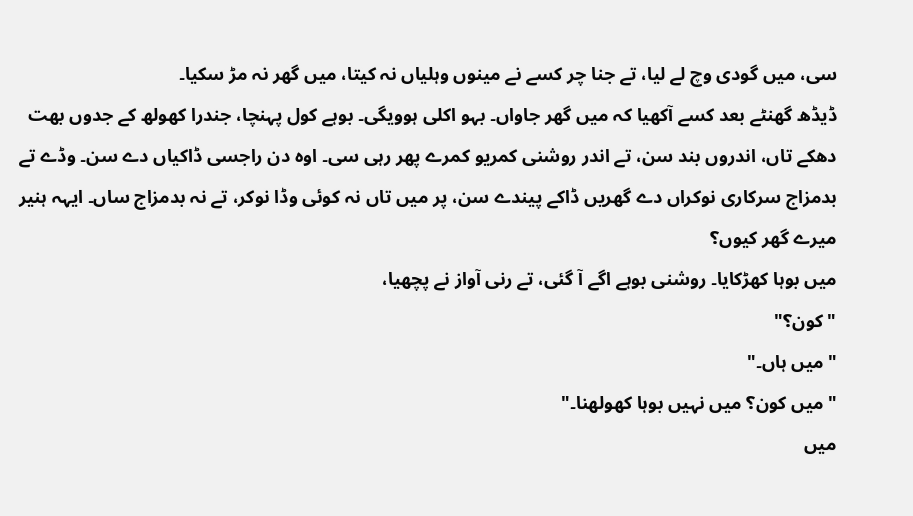سی، میں گودی وچ لے لیا، تے جنا چر کسے نے مینوں وہلیاں نہ کیتا، میں گھر نہ مڑ سکیا۔
ڈیڈھ گھنٹے بعد کسے آکھیا کہ میں گھر جاواں۔ بہو اکلی ہوویگی۔ بوہے کول پہنچا، جندرا کھولھ کے جدوں بھت دھکے تاں، اندروں بند سن، تے اندر روشنی کمریو کمرے پھر رہی سی۔ اوہ دن راجسی ڈاکیاں دے سن۔ وڈے تے بدمزاج سرکاری نوکراں دے گھریں ڈاکے پیندے سن، پر میں تاں نہ کوئی وڈا نوکر، تے نہ بدمزاج ساں۔ ایہہ ہنیر میرے گھر کیوں؟
میں بوہا کھڑکایا۔ روشنی بوہے اگے آ گئی، تے رنی آواز نے پچھیا،
"کون؟"
"میں ہاں۔"
"میں کون؟ میں نہیں بوہا کھولھنا۔"
میں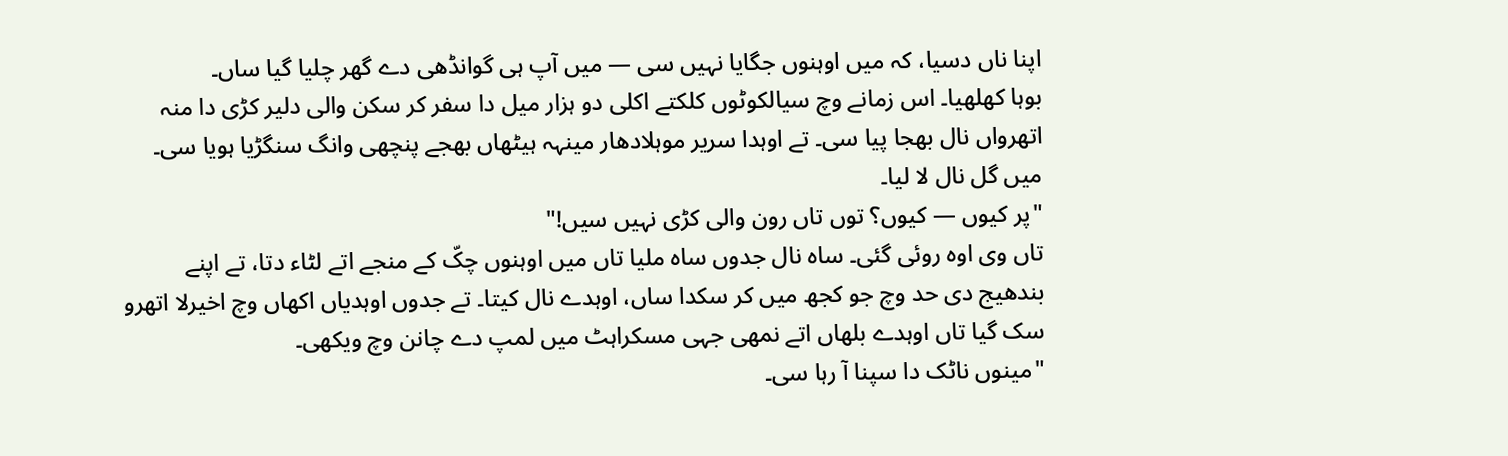اپنا ناں دسیا، کہ میں اوہنوں جگایا نہیں سی — میں آپ ہی گوانڈھی دے گھر چلیا گیا ساں۔
بوہا کھلھیا۔ اس زمانے وچ سیالکوٹوں کلکتے اکلی دو ہزار میل دا سفر کر سکن والی دلیر کڑی دا منہ اتھرواں نال بھجا پیا سی۔ تے اوہدا سریر موہلادھار مینہہ ہیٹھاں بھجے پنچھی وانگ سنگڑیا ہویا سی۔
میں گل نال لا لیا۔
"پر کیوں — کیوں؟ توں تاں رون والی کڑی نہیں سیں!"
تاں وی اوہ روئی گئی۔ ساہ نال جدوں ساہ ملیا تاں میں اوہنوں چکّ کے منجے اتے لٹاء دتا، تے اپنے بندھیج دی حد وچ جو کجھ میں کر سکدا ساں، اوہدے نال کیتا۔ تے جدوں اوہدیاں اکھاں وچ اخیرلا اتھرو سک گیا تاں اوہدے بلھاں اتے نمھی جہی مسکراہٹ میں لمپ دے چانن وچ ویکھی۔
"مینوں ناٹک دا سپنا آ رہا سی۔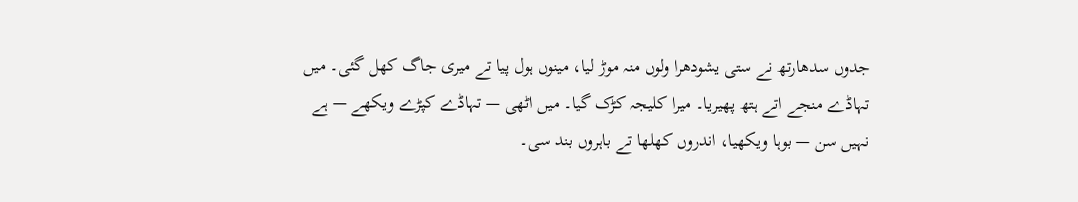جدوں سدھارتھ نے ستی یشودھرا ولوں منہ موڑ لیا، مینوں ہول پیا تے میری جاگ کھل گئی۔ میں تہاڈے منجے اتے ہتھ پھیریا۔ میرا کلیجہ کڑک گیا۔ میں اٹھی — تہاڈے کپڑے ویکھے — ہے نہیں سن — بوہا ویکھیا، اندروں کھلھا تے باہروں بند سی۔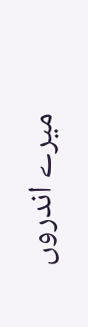میرے اندروں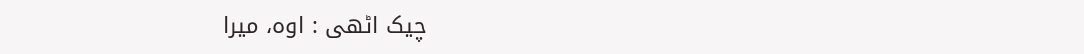چیک اٹھی : اوہ، میرا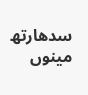سدھارتھ مینوں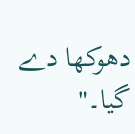دھوکھا دے گیا۔"